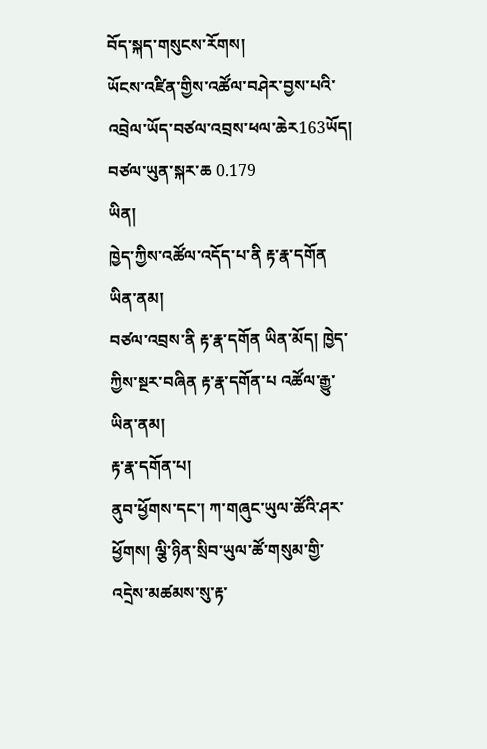བོད་སྐད་གསུངས་རོགས།
ཡོངས་འཛིན་གྱིས་འཚོལ་བཤེར་བྱས་པའི་འབྲེལ་ཡོད་བཙལ་འབྲས་ཕལ་ཆེར163ཡོད། བཙལ་ཡུན་སྐར་ཆ 0.179
ཡིན།
ཁྱེད་ཀྱིས་འཚོལ་འདོད་པ་ནི རྟ་རྣ་དགོན ཡིན་ནམ།
བཙལ་འབྲས་ནི རྟ་རྣ་དགོན ཡིན་མོད། ཁྱེད་ཀྱིས་སྔར་བཞིན རྟ་རྣ་དགོན་པ འཚོལ་རྒྱུ་ཡིན་ནམ།
རྟ་རྣ་དགོན་པ།
ནུབ་ཕྱོགས་དང་། ཀ་གཞུང་ཡུལ་ཚོའི་ཤར་ཕྱོགས། ལྕི་ཉིན་སྲིབ་ཡུལ་ཚོ་གསུམ་གྱི་འདྲེས་མཚམས་སུ་རྟ་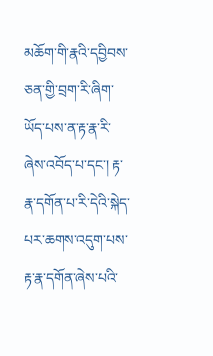མཆོག་གི་རྣའི་དབྱིབས་ཅན་གྱི་བྲག་རི་ཞིག་ཡོད་པས་ན་རྟ་རྣ་རི་ཞེས་འབོད་པ་དང་། རྟ་རྣ་དགོན་པ་རི་དེའི་སྐེད་པར་ཆགས་འདུག་པས་རྟ་རྣ་དགོན་ཞེས་པའི་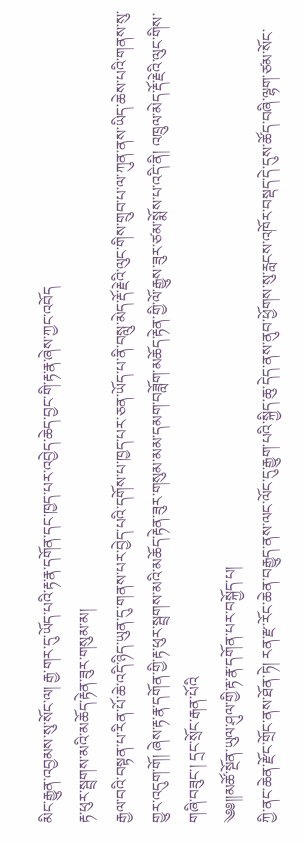མིང་རྒྱུན་འབྱམས་སུ་སོང་ལ། རྒྱ་གར་དུ་ཡོད་པའི་རྟ་རྣ་དགོན་དང་ཁྱད་པར་འབྱེད་ཆེད་བྱང་གི་རྟ་རྣ་ཞེས་ཀྱང་འབོད
རྟ་ཕུར་སྦྲགས་མའི་མཆོད་རྟེན་ཟུར་གསུམ་མ།
རྒྱལ་བའི་བསྟན་པ་རིན་པོ་ཆེ་འདི་ཉིད་ཡུན་དུ་གནས་པར་བྱེད་པའི་དགོས་པ་ཁྱད་པར་ཅན་ཡོད་པ་ནི་བསླུ་མེད་རྡོ་རྗེའི་ལུང་གིས་གྲུབ་པ་ལ་ཀུན་ནས་ཡིད་ཆེས་པའི་གནས་སུ་གྱུར་འདུག་གོ། ཞེས་རྟ་རྣ་དགོན་གྱི་རྟ་ཕུར་སྦྲགས་མའི་མཆོད་རྟེན་ཟུར་གསུམ་མམ་དམག་བཟློག་མཆོད་རྟེན་གྱི་ལོ་རྒྱུས་ཟུར་ཙམ་སྨོས་པ་འདི་ནི། འཁྲུལ་མེད་རྡོ་རྗེའི་ལུང་གིས་གཞི་བཟུང་། དྲང་སྲོང་རྒན་པོའི
༄༅།།མཚོ་སྔོན་ཡུལ་ཤུལ་གྱི་རྟ་རྣ་དགོན་པར་བསྐྱོད་པ།
ཀྱི་ནང་ཆེན་རྫོང་གྲོང་ནས་ཐོན་ཏེ། རན་རྫ་རོང་ཆེན་བརྒྱུད་ནས་ལང་ལོང་དུ་རྒྱུག་པའི་སྐྱིད་ཆུ་དེད་ནས་ནུབ་ཕྱོགས་སུ་རླངས་འཁོར་བསྡད་དེ་དུས་ཚོད་བཞི་ལྷག་ཙམ་སོང་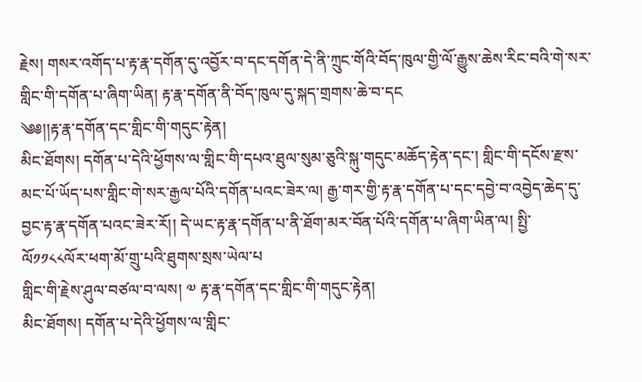རྗེས། གསར་འགོད་པ་རྟ་རྣ་དགོན་དུ་འབྱོར་བ་དང་དགོན་དེ་ནི་ཀྲུང་གོའི་བོད་ཁུལ་གྱི་ལོ་རྒྱུས་ཆེས་རིང་བའི་གེ་སར་གླིང་གི་དགོན་པ་ཞིག་ཡིན། རྟ་རྣ་དགོན་ནི་བོད་ཁུལ་དུ་སྐད་གྲགས་ཆེ་བ་དང
༄༅།།རྟ་རྣ་དགོན་དང་གླིང་གི་གདུང་རྟེན།
མིང་ཐོགས། དགོན་པ་དེའི་ཕྱོགས་ལ་གླིང་གི་དཔའ་ཐུལ་སུམ་ཅུའི་སྐུ་གདུང་མཆོད་རྟེན་དང་། གླིང་གི་དངོས་རྫས་མང་པོ་ཡོད་པས་གླིང་གེ་སར་རྒྱལ་པོའི་དགོན་པའང་ཟེར་ལ། རྒྱ་གར་གྱི་རྟ་རྣ་དགོན་པ་དང་དབྱེ་བ་འབྱེད་ཆེད་དུ་བྱང་རྟ་རྣ་དགོན་པའང་ཟེར་རོ།། དེ་ཡང་རྟ་རྣ་དགོན་པ་ནི་ཐོག་མར་བོན་པོའི་དགོན་པ་ཞིག་ཡིན་ལ། སྤྱི་ལོ༡༡༨༨ལོར་ཕག་མོ་གྲུ་པའི་ཐུགས་སྲས་ཡེལ་པ
གླིང་གི་རྗེས་ཤུལ་བཙལ་བ་ལས། ༧ རྟ་རྣ་དགོན་དང་གླིང་གི་གདུང་རྟེན།
མིང་ཐོགས། དགོན་པ་དེའི་ཕྱོགས་ལ་གླིང་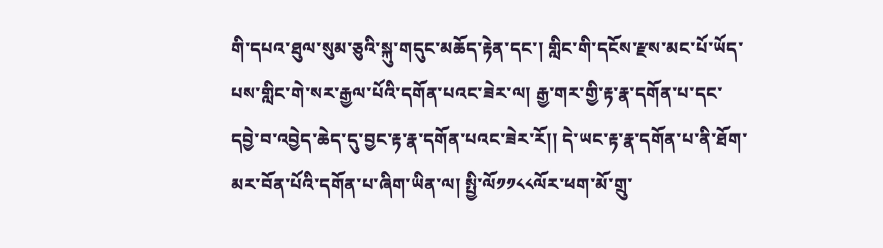གི་དཔའ་ཐུལ་སུམ་ཅུའི་སྐུ་གདུང་མཆོད་རྟེན་དང་། གླིང་གི་དངོས་རྫས་མང་པོ་ཡོད་པས་གླིང་གེ་སར་རྒྱལ་པོའི་དགོན་པའང་ཟེར་ལ། རྒྱ་གར་གྱི་རྟ་རྣ་དགོན་པ་དང་དབྱེ་བ་འབྱེད་ཆེད་དུ་བྱང་རྟ་རྣ་དགོན་པའང་ཟེར་རོ།། དེ་ཡང་རྟ་རྣ་དགོན་པ་ནི་ཐོག་མར་བོན་པོའི་དགོན་པ་ཞིག་ཡིན་ལ། སྤྱི་ལོ༡༡༨༨ལོར་ཕག་མོ་གྲུ་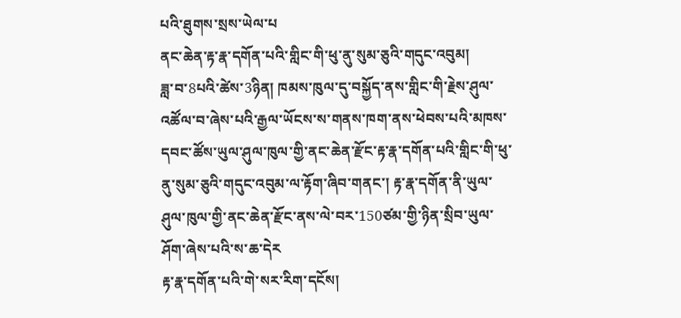པའི་ཐུགས་སྲས་ཡེལ་པ
ནང་ཆེན་རྟ་རྣ་དགོན་པའི་གླིང་གི་ཕུ་ནུ་སུམ་ཅུའི་གདུང་འབུམ།
ཟླ་བ་8པའི་ཚེས་3ཉིན། ཁམས་ཁུལ་དུ་བསྐྱོད་ནས་གླིང་གི་རྗེས་ཤུལ་འཚོལ་བ་ཞེས་པའི་རྒྱལ་ཡོངས་ས་གནས་ཁག་ནས་ཕེབས་པའི་མཁས་དབང་ཚོས་ཡུལ་ཤུལ་ཁུལ་གྱི་ནང་ཆེན་རྫོང་རྟ་རྣ་དགོན་པའི་གླིང་གི་ཕུ་ནུ་སུམ་ཅུའི་གདུང་འབུམ་ལ་རྟོག་ཞིབ་གནང་། རྟ་རྣ་དགོན་ནི་ཡུལ་ཤུལ་ཁུལ་གྱི་ནང་ཆེན་རྫོང་ནས་ལེ་བར་150ཙམ་གྱི་ཉིན་སྲིབ་ཡུལ་ཤོག་ཞེས་པའི་ས་ཆ་དེར
རྟ་རྣ་དགོན་པའི་གེ་སར་རིག་དངོས།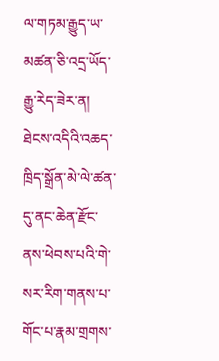ལ་གཏམ་རྒྱུད་ཡ་མཚན་ཅི་འདྲ་ཡོད་རྒྱུ་རེད་ཟེར་ན། ཐེངས་འདིའི་འཆད་ཁྲིད་སྒྲོན་མེ་ལེ་ཚན་དུ་ནང་ཆེན་རྫོང་ནས་ཕེབས་པའི་གེ་སར་རིག་གནས་པ་གོང་པ་རྣམ་གྲགས་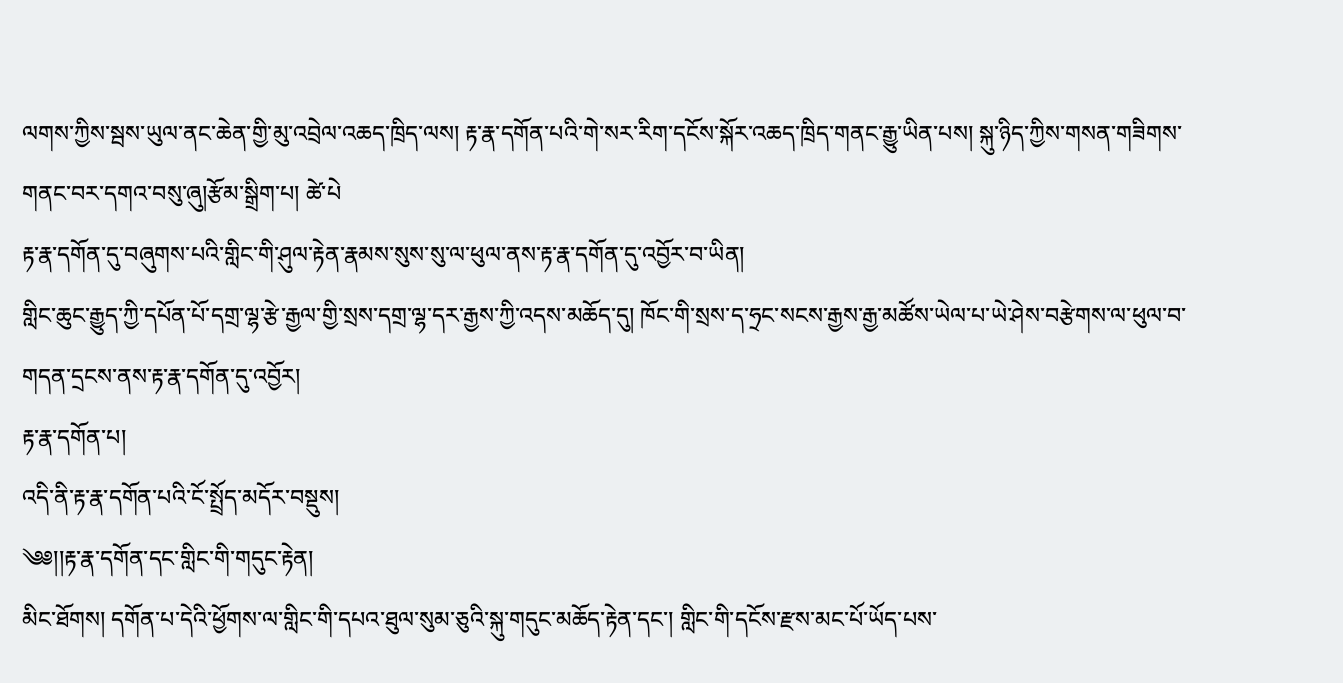ལགས་ཀྱིས་སྦས་ཡུལ་ནང་ཆེན་གྱི་མུ་འབྲེལ་འཆད་ཁྲིད་ལས། རྟ་རྣ་དགོན་པའི་གེ་སར་རིག་དངོས་སྐོར་འཆད་ཁྲིད་གནང་རྒྱུ་ཡིན་པས། སྐུ་ཉིད་ཀྱིས་གསན་གཟིགས་གནང་བར་དགའ་བསུ་ཞུ།རྩོམ་སྒྲིག་པ། ཚེ་པེ
རྟ་རྣ་དགོན་དུ་བཞུགས་པའི་གླིང་གི་ཤུལ་རྟེན་རྣམས་སུས་སུ་ལ་ཕུལ་ནས་རྟ་རྣ་དགོན་དུ་འབྱོར་བ་ཡིན།
གླིང་ཆུང་རྒྱུད་ཀྱི་དཔོན་པོ་དགྲ་ལྷ་རྩེ་རྒྱལ་གྱི་སྲས་དགྲ་ལྷ་དར་རྒྱས་ཀྱི་འདས་མཆོད་དུ། ཁོང་གི་སྲས་ད་ཧྲང་སངས་རྒྱས་རྒྱ་མཚོས་ཡེལ་པ་ཡེ་ཤེས་བརྩེགས་ལ་ཕུལ་བ་གདན་དྲངས་ནས་རྟ་རྣ་དགོན་དུ་འབྱོར།
རྟ་རྣ་དགོན་པ།
འདི་ནི་རྟ་རྣ་དགོན་པའི་ངོ་སྤྲོད་མདོར་བསྡུས།
༄༅།།རྟ་རྣ་དགོན་དང་གླིང་གི་གདུང་རྟེན།
མིང་ཐོགས། དགོན་པ་དེའི་ཕྱོགས་ལ་གླིང་གི་དཔའ་ཐུལ་སུམ་ཅུའི་སྐུ་གདུང་མཆོད་རྟེན་དང་། གླིང་གི་དངོས་རྫས་མང་པོ་ཡོད་པས་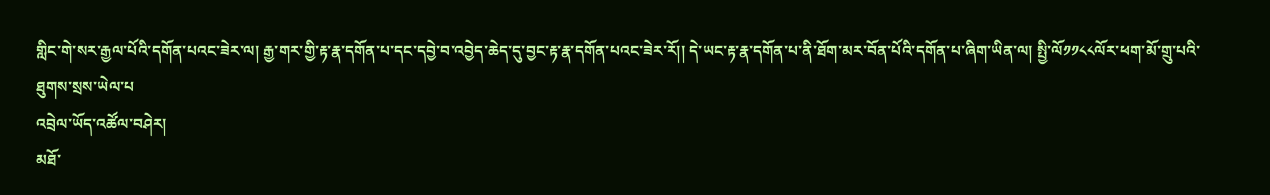གླིང་གེ་སར་རྒྱལ་པོའི་དགོན་པའང་ཟེར་ལ། རྒྱ་གར་གྱི་རྟ་རྣ་དགོན་པ་དང་དབྱེ་བ་འབྱེད་ཆེད་དུ་བྱང་རྟ་རྣ་དགོན་པའང་ཟེར་རོ།། དེ་ཡང་རྟ་རྣ་དགོན་པ་ནི་ཐོག་མར་བོན་པོའི་དགོན་པ་ཞིག་ཡིན་ལ། སྤྱི་ལོ༡༡༨༨ལོར་ཕག་མོ་གྲུ་པའི་ཐུགས་སྲས་ཡེལ་པ
འབྲེལ་ཡོད་འཚོལ་བཤེར།
མཐོ་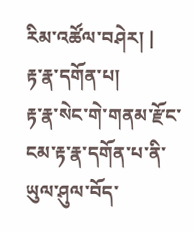རིམ་འཚོལ་བཤེར། |
རྟ་རྣ་དགོན་པ།
རྟ་རྣ་སེང་གེ་གནམ་རྫོང་ངམ་རྟ་རྣ་དགོན་པ་ནི་ཡུལ་ཤུལ་བོད་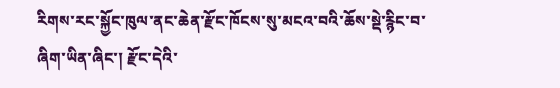རིགས་རང་སྐྱོང་ཁུལ་ནང་ཆེན་རྫོང་ཁོངས་སུ་མངའ་བའི་ཆོས་སྡེ་རྙིང་བ་ཞིག་ཡིན་ཞིང་། རྫོང་དེའི་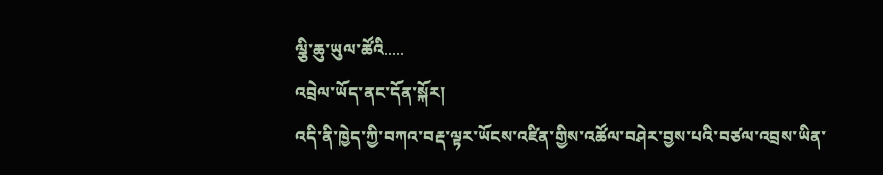ལྕི་ཆུ་ཡུལ་ཚོའི.....
འབྲེལ་ཡོད་ནང་དོན་སྐོར།
འདི་ནི་ཁྱེད་ཀྱི་བཀའ་བརྡ་ལྟར་ཡོངས་འཛིན་གྱིས་འཚོལ་བཤེར་བྱས་པའི་བཙལ་འབྲས་ཡིན་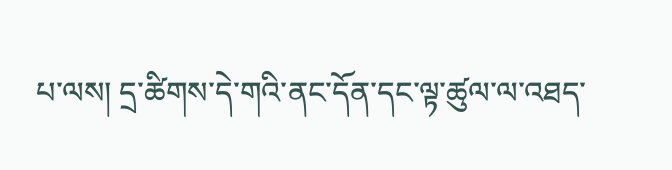པ་ལས། དྲ་ཚིགས་དེ་གའི་ནང་དོན་དང་ལྟ་ཚུལ་ལ་འཐད་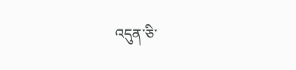འདུན་ཅི་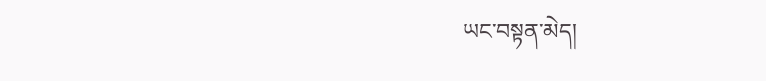ཡང་བསྟན་མེད།